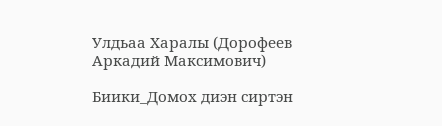Улдьаа Харалы (Дорофеев Аркадий Максимович)

Биики_Домох диэн сиртэн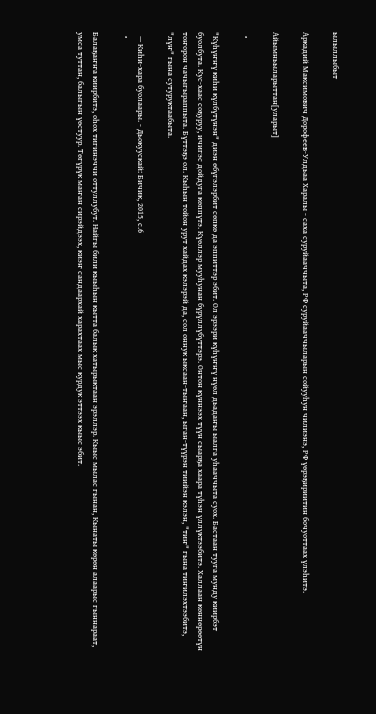ылыллыбыт

Аркадий Максимович Дорофеев-Улдьаа Харалы - саха суруйааччыта, РФ суруйааччыларын сойууhун чилиэнэ, РФ үөрэҕириитин бочуоттаах үлэhитэ.

Айымньыларыттан[уларыт]

  •

"Күhүҥҥү киhи күлбүтүнэн" диэн өбүгэлэрбит сөпкө да эппиттэр эбит. Ол эрээри күhүҥҥү нүөл дьадаҥы ыалга уhааччыта суох. Бастаан тууга мунду киирбэт буолбута. Кус-хаас соҕуруу, ичигэс дойдуга көппүтэ. Күөллэр мууhунан бүрүллүбүттэрэ. Онтон күннээх түүн сыарҕа хаара түhэн үллүктээбитэ. Халлаан көннөрөөтүн тоҥорон чачыгыраппыта. Бүттэҕэ ол. Кыhын тойон урут хайдах кэлэрэй да, сол оннук ыксаан-тыҥаан, ыган-түүрэн тиийэн кэлэн, "тиҥ" гына тиҥилэхтээбитэ, "лүҥ" гына сутуруктаабыта.

  — Киhи-хара буолаары. - Дьокуускай: Бичик, 2015, с.6
  •

Балаҕаҥҥа киирбитэ, оhох тигинэччи оттуллубут. Найгы били кыыhын кытта балык хатырыктаан эрэллэр. Кыыс мылас гынан, Кынаты көрөн алаарыс гыннараат, умса туттан, балыгын үөстуур. Төгүрүк маҥан сирэйдээх, киэҥ сандаархай харахтаах мыс курдук эттээх кыыс эбит.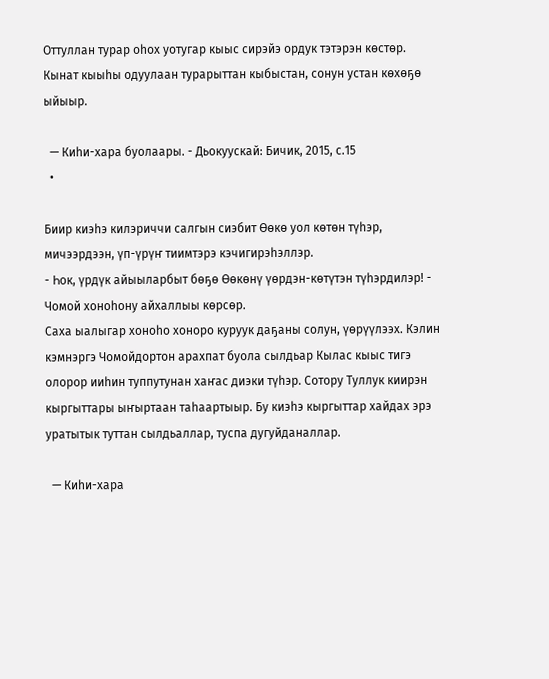Оттуллан турар оhох уотугар кыыс сирэйэ ордук тэтэрэн көстөр. Кынат кыыhы одуулаан турарыттан кыбыстан, сонун устан көхөҕѳ ыйыыр.

  — Киhи-хара буолаары. - Дьокуускай: Бичик, 2015, с.15
  •

Биир киэhэ килэриччи салгын сиэбит Өөкө уол көтөн түhэр, мичээрдээн, үп-үрүҥ тиимтэрэ кэчигирэhэллэр.
- Һок, үрдүк айыыларбыт бөҕө Өөкөнү үөрдэн-көтүтэн түhэрдилэр! - Чомой хоноhону айхаллыы көрсөр.
Саха ыалыгар хоноhо хоноро куруук даҕаны солун, үѳрүүлээх. Кэлин кэмнэргэ Чомойдортон арахпат буола сылдьар Кылас кыыс тигэ олорор ииhин туппутунан хаҥас диэки түhэр. Сотору Туллук киирэн кыргыттары ыҥыртаан таhаартыыр. Бу киэhэ кыргыттар хайдах эрэ уратытык туттан сылдьаллар, туспа дугуйданаллар.

  — Киhи-хара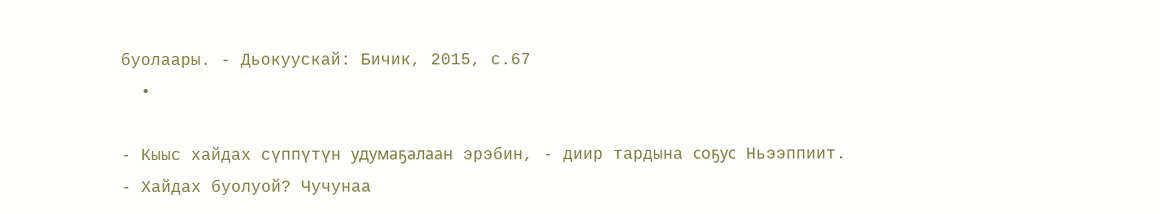буолаары. - Дьокуускай: Бичик, 2015, с.67
  •

- Кыыс хайдах сүппүтүн удумаҕалаан эрэбин, - диир тардына соҕус Ньээппиит.
- Хайдах буолуой? Чучунаа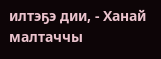илтэҕэ дии, - Ханай малтаччы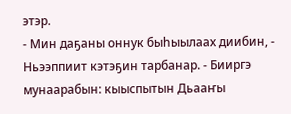этэр.
- Мин даҕаны оннук быhыылаах диибин, - Ньээппиит кэтэҕин тарбанар. - Бииргэ мунаарабын: кыыспытын Дьааҥы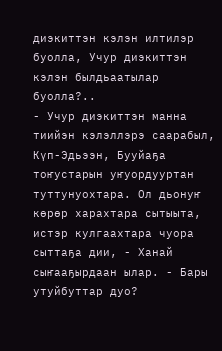диэкиттэн кэлэн илтилэр буолла, Учур диэкиттэн кэлэн былдьаатылар буолла?..
- Учур диэкиттэн манна тиийэн кэлэллэрэ саарабыл, Күп-Эдьээн, Бууйаҕа тоҥустарын уҥуордууртан туттунуохтара. Ол дьонуҥ көрөр харахтара сытыыта, истэр кулгаахтара чуора сыттаҕа дии, - Ханай сыҥааҕырдаан ылар. - Бары утуйбуттар дуо?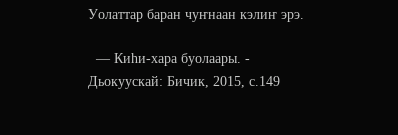Уолаттар баран чуҥнаан кэлиҥ эрэ.

  — Киhи-хара буолаары. - Дьокуускай: Бичик, 2015, с.149